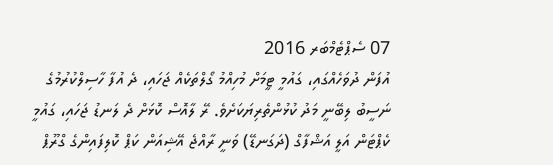07 ސެޕްޓެމްބަރ 2016
އުފަން ދުވަހެއްގައި، ގައުމީ ޓީމަށް މުހިއްމު ގޯލްތަކެއް ޖަހައި، ދެ އުފާ ހާސިލްކުރުމުގެ ނަސީބު ލިބޭނީ މަދު ކުޅުންތެރިޔަކަށެވެ. ރޭ ލާއޮސް ކޮޅަށް ދެ ލަނޑު ޖަހައި، ގައުމީ ކެޕްޓަން އަލީ އަޝްފާގް (ދަގަނޑޭ) ވަނީ ރާއްޖެ އޭޝިއަން ކަޕް ކޮލިފައިންގެ ގްރޫޕް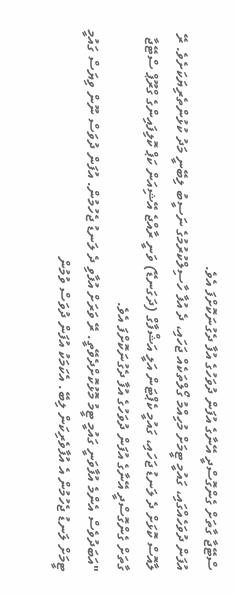ސްޓޭޖާ ގާތަށް ގެންގޮސްދީ އޭނާގެ އުފަން ދުވަހުގެ އުފާ ދެގުނަކޮށްފަ އެވެ.
އުފަން ދުވަހެއްގައި، ގައުމީ ޓީމަށް މުހިއްމު ގޯލްތަކެއް ޖަހައި، ދެ އުފާ ހާސިލްކުރުމުގެ ނަސީބު ލިބޭނީ މަދު ކުޅުންތެރިޔަކަށެވެ. ރޭ ލާއޮސް ކޮޅަށް ދެ ލަނޑު ޖަހައި، ގައުމީ ކެޕްޓަން އަލީ އަޝްފާގް (ދަގަނޑޭ) ވަނީ ރާއްޖެ އޭޝިއަން ކަޕް ކޮލިފައިންގެ ގްރޫޕް ސްޓޭޖާ ގާތަށް ގެންގޮސްދީ އޭނާގެ އުފަން ދުވަހުގެ އުފާ ދެގުނަކޮށްފަ އެވެ.
"އަބަދުވެސް އެންމެ އުފާވަނީ ގައުމީ ޓީމު މޮޅުކޮށްދެވޭތީ. ރޭ ވަރަށް އުފާވި ދެ ލަނޑު ޖެހުމުން. އުފަން ދުވަސް ނޫން ވިޔަސް ގައުމީ ޓީމަށް ލަނޑު ޖެހުމުން އެ އުފާވެރިކަން ލިބޭ. އެކަމަކު އުފަން ދުވަސް ވުމުން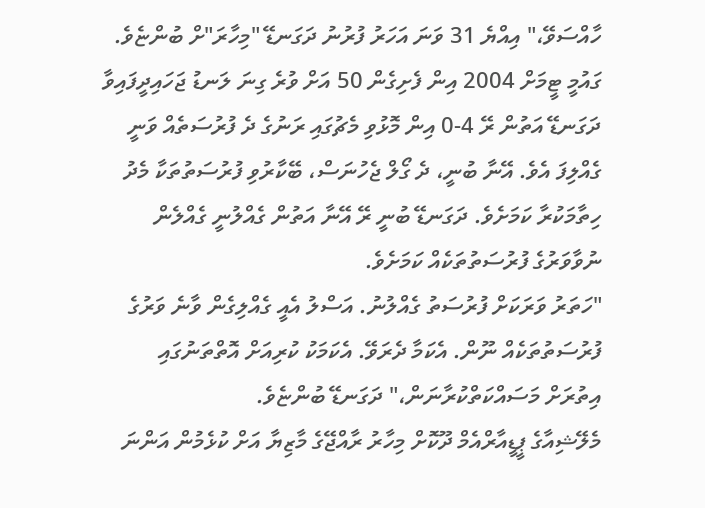ހާއްސަވޭ،" އިއްޔެ 31 ވަނަ އަހަރު ފުރުނު ދަގަނޑޭ "މިހާރަ"ށް ބުންޏެވެ.
ގައުމީ ޓީމަށް 2004 އިން ފެށިގެން 50 އަށް ވުރެ ގިނަ ލަނޑު ޖަހައިދީފައިވާ ދަގަނޑޭ އަތުން ރޭ 4-0 އިން މޮޅުވި މެޗުގައި ރަނުގެ ދެ ފުރުސަތެއް ވަނީ ގެއްލިފަ އެވެ. އޭނާ ބުނީ، ދެ ގޯލް ޖެހުނަސް، ބޭކާރުވި ފުރުސަތުތަކާ މެދު ހިތާމަކުރާ ކަމަށެވެ. ދަގަނޑޭ ބުނީ ރޭ އޭނާ އަތުން ގެއްލުނީ ގެއްލެން ނުވާވަރުގެ ފުރުސަތުތަކެއް ކަމަށެވެ.
"ހަތަރު ވަރަކަށް ފުރުސަތު ގެއްލުނު. އަސްލު އެއީ ގެއްލިގެން ވާނެ ވަރުގެ ފުރުސަތުތަކެއް ނޫން. އެކަމާ ދެރަވޭ. އެކަމަކު ކުރިއަށް އޮތްތަނުގައި އިތުރަށް މަސައްކަތްކުރާނަން،" ދަގަނޑޭ ބުންޏެވެ.
މެލޭޝިއާގެ ޕީޑީއާރްއެމް ދޫކޮށް މިހާރު ރާއްޖޭގެ މާޒިޔާ އަށް ކުޅެމުން އަންނަ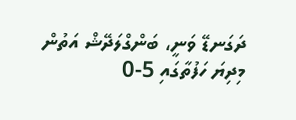ދަގަނޑޭ ވަނީ، ބަންގްލަދޭޝް އަތުން މިދިޔަ ހަފުތާގައި 5-0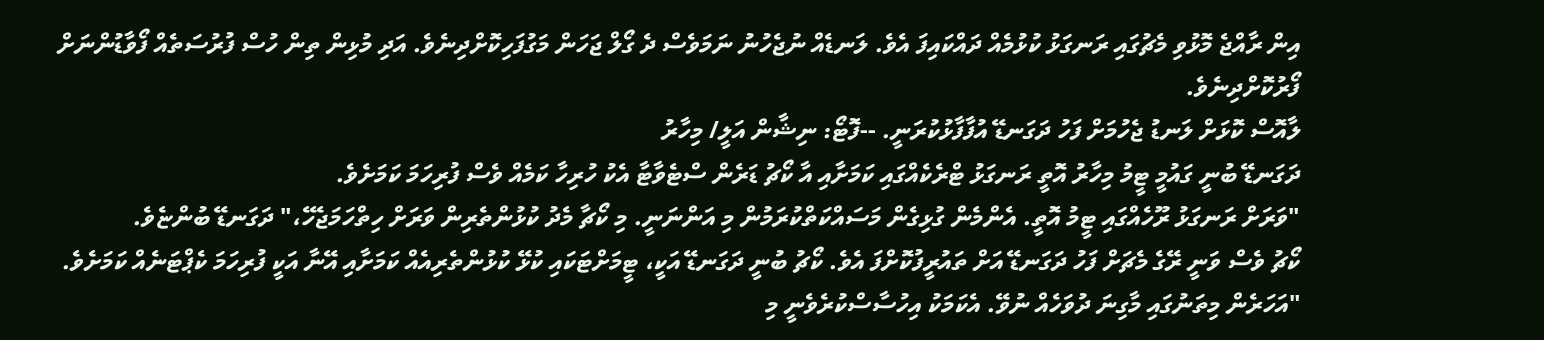އިން ރާއްޖެ މޮޅުވި މެޗުގައި ރަނގަޅު ކުޅުމެއް ދައްކައިފަ އެވެ. ލަނޑެއް ނުޖެހުނު ނަމަވެސް ދެ ގޯލް ޖަހަން މަގުފަހިކޮށްދިނެވެ. އަދި މުޅިން ތިން ހުސް ފުރުސަތެއް ފޯވާޑުންނަށް ފޯރުކޮށްދިނެވެ.
ލާއޮސް ކޮޅަށް ލަނޑު ޖެހުމަށް ފަހު ދަގަނޑޭ އުފާފާޅުކުރަނީ. --ފޮޓޯ: ނިޝާން އަލީ/ މިހާރު
ދަގަނޑޭ ބުނީ ގައުމީ ޓީމު މިހާރު އޮތީ ރަނގަޅު ޓްރެކެއްގައި ކަމަށާއި އާ ކޯޗު ޑަރެން ސްޓެވާޓާ އެކު ހުރިހާ ކަމެއް ވެސް ފުރިހަމަ ކަމަށެވެ.
"ވަރަށް ރަނގަޅު ރޫހެއްގައި ޓީމު އޮތީ. އެންމެން ގުޅިގެން މަސައްކަތްކުރަމުން މި އަންނަނީ. މި ކޯޗާ މެދު ކުޅުންތެރިން ވަރަށް ހިތްހަމަޖެހޭ،" ދަގަނޑޭ ބުންޏެވެ.
ކޯޗު ވެސް ވަނީ ރޭގެ މެޗަށް ފަހު ދަގަނޑޭ އަށް ތައުރީފުކޮށްފަ އެވެ. ކޯޗު ބުނީ ދަގަނޑޭ އަކީ، ޓީމަށްޓަކައި ކުޅޭ ކުޅުންތެރިއެއް ކަމަށާއި އޭނާ އަކީ ފުރިހަމަ ކެޕްޓަނެއް ކަމަށެވެ.
"އަހަރެން މިތަނުގައި މާގިނަ ދުވަހެއް ނުވޭ. އެކަމަކު އިހުސާސްކުރެވެނީ މި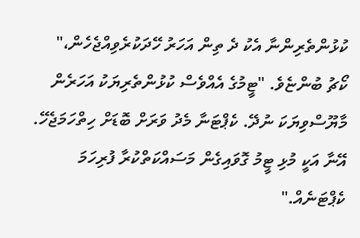ކުޅުންތެރިންނާ އެކު ދެ ތިން އަހަރު ހޭދަކުރެވިއްޖެހެން،" ކޯޗު ބުންޏެވެ. "ޓީމުގެ އެއްވެސް ކުޅުންތެރިޔަކު އަހަރެން މާޔޫސްވިޔަކަ ނުދޭ. ކެޕްޓަނާ މެދު ވަރަށް ބޮޑަށް ހިތްހަމަޖެހޭ. އޭނާ އަކީ މުޅި ޓީމު ގޮވައިގެން މަސައްކަތްކުރާ ފުރިހަމަ ކެޕްޓަނެއް."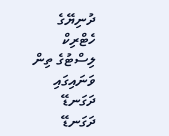ދުނިޔޭގެ ހެޓްރިކް ލިސްޓުގެ ތިން ވަނައިގައި ދަގަނޑޭ
ދަގަނޑޭ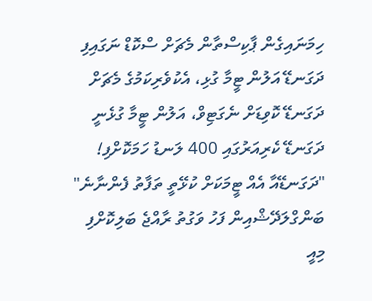ހިމަނައިގެން ޕާކިސްތާން މެޗަށް ސްކޮޑް ނަގައިފި
ދަގަނޑޭ އަލުން ޓީމާ ގުޅި، އެކުވެރިކަމުގެ މެޗަށް
ދަގަނޑޭ ކޮވިޑަށް ނެގަޓިވް، އަލުން ޓީމާ ގުޅެނީ
ދަގަނޑޭ ކެރިއަރުގައި 400 ލަނޑު ހަމަކޮށްފި!
"ދަގަނޑޭއާ އެއް ޓީމަކަށް ކުޅޭތީ ތަފާތު ފެންނާނެ"
ބަންގްލަދޭޝްއިން ފަހު ވަގުތު ރާއްޖެ ބަލިކޮށްފި
މިއީ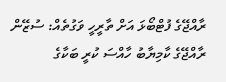ރާއްޖޭގެ ފުޓްބޯޅަ އަށް ތާރީހީ ވަގުތެއް: ސުޒޭން
ރާއްޖޭގެ ކާމިޔާބު ހާއްސަ ކުރީ ބަކާގެ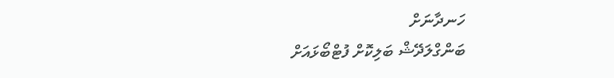ހަނދާނަށް
ބަންގްލަދޭޝް ބަލިކޮށް ފުޓްބޯޅައަށް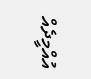އުއްމީދެއް